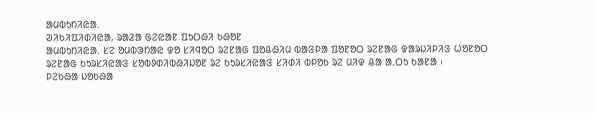ᱟᱢᱵᱩᱴᱤᱭᱟ.
ᱣᱤᱠᱤᱯᱤᱰᱤᱭᱟ, ᱨᱟᱲᱟ ᱜᱮᱭᱟᱱ ᱯᱩᱛᱷᱤ ᱠᱷᱚᱱ
ᱟᱢᱵᱩᱴᱤᱭᱟ. ᱥᱮ ᱚᱢᱵᱳᱴᱟᱭ ᱫᱚ ᱥᱤᱧᱚᱛ ᱨᱮᱱᱟᱜ ᱯᱚᱪᱷᱤᱢ ᱵᱟᱝᱞᱟ ᱯᱚᱱᱚᱛ ᱨᱮᱱᱟᱜ ᱫᱟᱨᱡᱤᱞᱤᱝ ᱦᱚᱱᱚᱛ ᱨᱮᱱᱟᱜ ᱠᱩᱨᱥᱤᱭᱟᱝ ᱥᱚᱵᱽᱰᱤᱵᱷᱤᱡᱚᱱ ᱨᱮ ᱠᱩᱨᱥᱤᱭᱟᱝ ᱥᱤᱰᱤ ᱵᱞᱚᱠ ᱨᱮ ᱢᱤᱫ ᱪᱟ ᱟᱹᱛᱩ ᱠᱟᱱᱟ ᱾
ᱞᱮᱠᱷᱟ ᱡᱚᱠᱷᱟ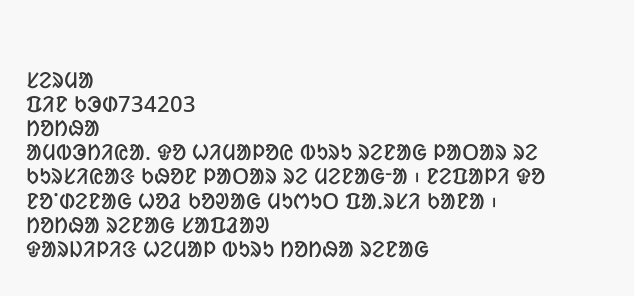ᱥᱮᱨᱢᱟ
ᱯᱤᱱ ᱠᱳᱰ734203
ᱴᱚᱴᱷᱟ
ᱟᱢᱵᱳᱴᱤᱭᱟ. ᱫᱚ ᱦᱤᱢᱟᱞᱚᱭ ᱵᱩᱨᱩ ᱨᱮᱱᱟᱜ ᱞᱟᱛᱟᱨ ᱨᱮ ᱠᱩᱨᱥᱤᱭᱟᱝ ᱠᱷᱚᱱ ᱞᱟᱛᱟᱨ ᱨᱮ ᱢᱮᱱᱟᱜᱼᱟ ᱾ ᱱᱮᱯᱟᱞᱤ ᱫᱚ ᱱᱚᱸᱰᱮᱱᱟᱜ ᱦᱚᱲ ᱠᱚᱣᱟᱜ ᱢᱩᱬᱩᱛ ᱯᱟᱹᱨᱥᱤ ᱠᱟᱱᱟ ᱾
ᱴᱚᱴᱷᱟ ᱨᱮᱱᱟᱜ ᱥᱟᱯᱲᱟᱣ
ᱫᱟᱨᱡᱤᱞᱤᱝ ᱦᱮᱢᱟᱞ ᱵᱩᱨᱩ ᱴᱚᱴᱷᱟ ᱨᱮᱱᱟᱜ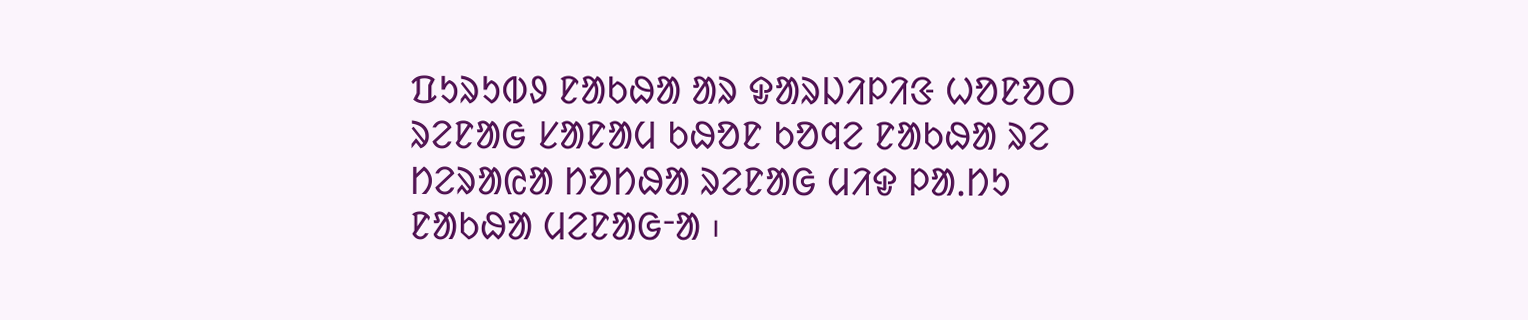ᱯᱩᱨᱩᱵᱽ ᱱᱟᱠᱷᱟ ᱟᱨ ᱫᱟᱨᱡᱤᱞᱤᱝ ᱦᱚᱱᱚᱛ ᱨᱮᱱᱟᱜ ᱥᱟᱱᱟᱢ ᱠᱷᱚᱱ ᱠᱚᱧᱮ ᱱᱟᱠᱷᱟ ᱨᱮ ᱴᱮᱨᱟᱭᱟ ᱴᱚᱴᱷᱟ ᱨᱮᱱᱟᱜ ᱢᱤᱫ ᱞᱟᱹᱴᱩ ᱱᱟᱠᱷᱟ ᱢᱮᱱᱟᱜᱼᱟ ᱾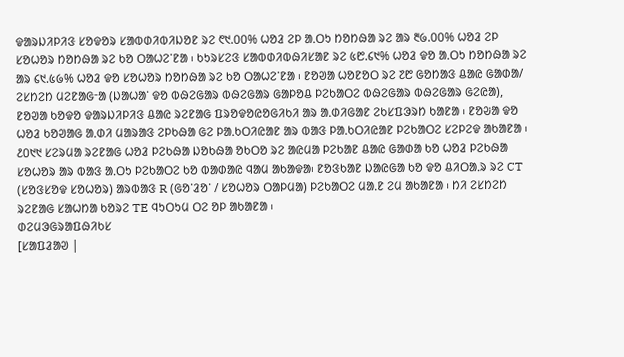ᱫᱟᱨᱡᱤᱞᱤᱝ ᱥᱚᱫᱚᱨ ᱥᱟᱵᱰᱤᱵᱤᱡᱚᱱ ᱨᱮ ᱖᱑.᱐᱐% ᱦᱚᱲ ᱮᱞ ᱟᱹᱛᱩ ᱴᱚᱴᱷᱟ ᱨᱮ ᱟᱨ ᱓᱙.᱐᱐% ᱦᱚᱲ ᱮᱞ ᱥᱚᱦᱚᱨ ᱴᱚᱴᱷᱟ ᱨᱮ ᱠᱚ ᱛᱟᱦᱮᱸᱱᱟ ᱾ ᱠᱩᱨᱥᱮᱝ ᱥᱟᱵᱰᱤᱵᱷᱤᱥᱟᱱ ᱨᱮ ᱕᱘.᱔᱑% ᱦᱚᱲ ᱫᱚ ᱟᱹᱛᱩ ᱴᱚᱴᱷᱟ ᱨᱮ ᱟᱨ ᱔᱑.᱕᱙% ᱦᱚᱲ ᱫᱚ ᱥᱚᱦᱚᱨ ᱴᱚᱴᱷᱟ ᱨᱮ ᱠᱚ ᱛᱟᱦᱮᱸᱱᱟ ᱾ ᱱᱚᱣᱟ ᱦᱚᱱᱚᱛ ᱨᱮ ᱗᱘ ᱜᱚᱴᱟᱝ ᱪᱟᱭ ᱜᱟᱰᱟ/ ᱮᱥᱴᱮᱴ ᱢᱮᱱᱟᱜᱼᱟ (ᱡᱟᱦᱟᱸ ᱫᱚ ᱵᱷᱮᱜᱟᱨ ᱵᱷᱮᱜᱟᱨ ᱜᱟᱞᱚᱪ ᱞᱮᱠᱟᱛᱮ ᱵᱷᱮᱜᱟᱨ ᱵᱷᱮᱜᱟᱨ ᱜᱮᱭᱟ), ᱱᱚᱣᱟ ᱠᱚᱫᱚ ᱫᱟᱨᱡᱤᱞᱤᱝ ᱪᱟᱭ ᱨᱮᱱᱟᱜ ᱯᱨᱚᱫᱚᱭᱚᱜᱤᱠᱤ ᱟᱨ ᱟᱹᱰᱤᱜᱟᱱ ᱮᱠᱥᱯᱳᱨᱴ ᱠᱟᱱᱟ ᱾ ᱱᱚᱶᱟ ᱫᱚ ᱦᱚᱲ ᱠᱚᱣᱟᱜ ᱟᱹᱰᱤ ᱢᱟᱨᱟᱝ ᱮᱞᱠᱷᱟ ᱜᱮ ᱞᱟᱹᱠᱛᱤᱭᱟᱱ ᱟᱨ ᱵᱟᱝ ᱞᱟᱹᱠᱛᱤᱭᱟᱱ ᱞᱮᱠᱟᱛᱮ ᱥᱮᱞᱮᱫ ᱟᱠᱟᱱᱟ ᱾ ᱒᱐᱑᱑ ᱥᱮᱨᱢᱟ ᱨᱮᱱᱟᱜ ᱦᱚᱲ ᱞᱮᱠᱷᱟ ᱡᱚᱠᱷᱟ ᱚᱠᱛᱚ ᱨᱮ ᱟᱭᱢᱟ ᱞᱮᱠᱟᱱ ᱪᱟᱭ ᱜᱟᱰᱟ ᱠᱚ ᱦᱚᱲ ᱞᱮᱠᱷᱟ ᱥᱚᱦᱚᱨ ᱟᱨ ᱵᱟᱝ ᱟᱹᱛᱩ ᱞᱮᱠᱟᱛᱮ ᱠᱚ ᱵᱟᱰᱟᱭ ᱧᱟᱢ ᱟᱠᱟᱫᱟ᱾ ᱱᱚᱝᱠᱟᱱ ᱡᱟᱭᱜᱟ ᱠᱚ ᱫᱚ ᱪᱤᱛᱟᱹᱨ ᱨᱮ CT (ᱥᱚᱝᱥᱚᱫ ᱥᱚᱦᱚᱨ) ᱟᱨᱵᱟᱝ R (ᱜᱚᱸᱲᱚᱸ / ᱥᱚᱦᱚᱨ ᱛᱟᱞᱢᱟ) ᱞᱮᱠᱟᱛᱮ ᱢᱟᱹᱱ ᱮᱢ ᱟᱠᱟᱱᱟ ᱾ ᱴᱤ ᱮᱥᱴᱮᱴ ᱨᱮᱱᱟᱜ ᱥᱟᱦᱴᱟ ᱠᱚᱨᱮ TE ᱧᱩᱛᱩᱢ ᱛᱮ ᱚᱞ ᱟᱠᱟᱱᱟ ᱾
ᱰᱮᱢᱳᱜᱨᱟᱯᱷᱤᱠᱥ
[ᱥᱟᱯᱲᱟᱣ |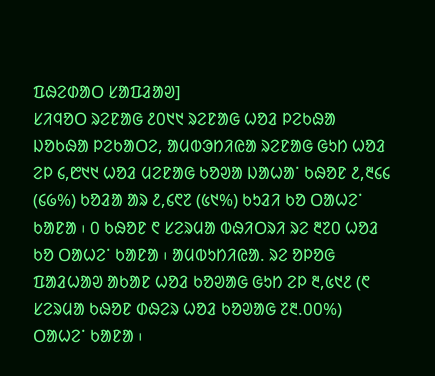ᱯᱷᱮᱰᱟᱛ ᱥᱟᱯᱲᱟᱣ]
ᱥᱤᱧᱚᱛ ᱨᱮᱱᱟᱜ ᱒᱐᱑᱑ ᱨᱮᱱᱟᱜ ᱦᱚᱲ ᱞᱮᱠᱷᱟ ᱡᱚᱠᱷᱟ ᱞᱮᱠᱟᱛᱮ, ᱟᱢᱵᱳᱴᱤᱭᱟ ᱨᱮᱱᱟᱜ ᱜᱩᱴ ᱦᱚᱲ ᱮᱞ ᱔,᱘᱑᱑ ᱦᱚᱲ ᱢᱮᱱᱟᱜ ᱠᱚᱣᱟ ᱡᱟᱦᱟᱸ ᱠᱷᱚᱱ ᱒,᱓᱔᱔ (᱔᱙%) ᱠᱚᱲᱟ ᱟᱨ ᱒,᱔᱖᱗ (᱕᱑%) ᱠᱩᱲᱤ ᱠᱚ ᱛᱟᱦᱮᱸ ᱠᱟᱱᱟ ᱾ ᱐ ᱠᱷᱚᱱ ᱖ ᱥᱮᱨᱢᱟ ᱵᱷᱤᱛᱨᱤ ᱨᱮ ᱓᱗᱐ ᱦᱚᱲ ᱠᱚ ᱛᱟᱦᱮᱸ ᱠᱟᱱᱟ ᱾ ᱟᱢᱵᱩᱴᱤᱭᱟ. ᱨᱮ ᱚᱞᱚᱜ ᱯᱟᱲᱦᱟᱣ ᱟᱠᱟᱱ ᱦᱚᱲ ᱠᱚᱣᱟᱜ ᱜᱩᱴ ᱮᱞ ᱓,᱕᱑᱒ (᱖ ᱥᱮᱨᱢᱟ ᱠᱷᱚᱱ ᱰᱷᱮᱨ ᱦᱚᱲ ᱠᱚᱣᱟᱜ ᱗᱓.᱐᱐%) ᱛᱟᱦᱮᱸ ᱠᱟᱱᱟ ᱾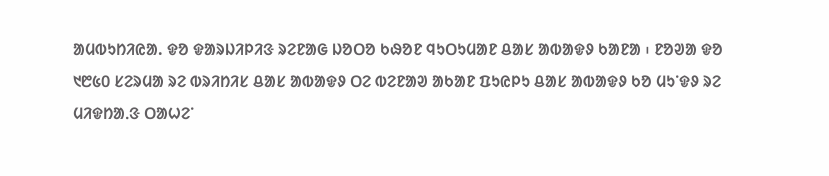ᱟᱢᱵᱩᱴᱤᱭᱟ. ᱫᱚ ᱫᱟᱨᱡᱤᱞᱤᱝ ᱨᱮᱱᱟᱜ ᱡᱚᱛᱚ ᱠᱷᱚᱱ ᱧᱩᱛᱩᱢᱟᱱ ᱪᱟᱥ ᱟᱵᱟᱫᱽ ᱠᱟᱱᱟ ᱾ ᱱᱚᱣᱟ ᱫᱚ ᱑᱘᱕᱐ ᱥᱮᱨᱢᱟ ᱨᱮ ᱵᱨᱤᱴᱤᱥ ᱪᱟᱥ ᱟᱵᱟᱫᱽ ᱛᱮ ᱵᱮᱱᱟᱣ ᱟᱠᱟᱱ ᱯᱩᱭᱞᱩ ᱪᱟᱥ ᱟᱵᱟᱫᱽ ᱠᱚ ᱢᱩᱸᱫᱽ ᱨᱮ ᱢᱤᱫᱴᱟᱹᱝ ᱛᱟᱦᱮᱸ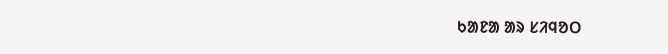ᱠᱟᱱᱟ ᱟᱨ ᱥᱤᱧᱚᱛ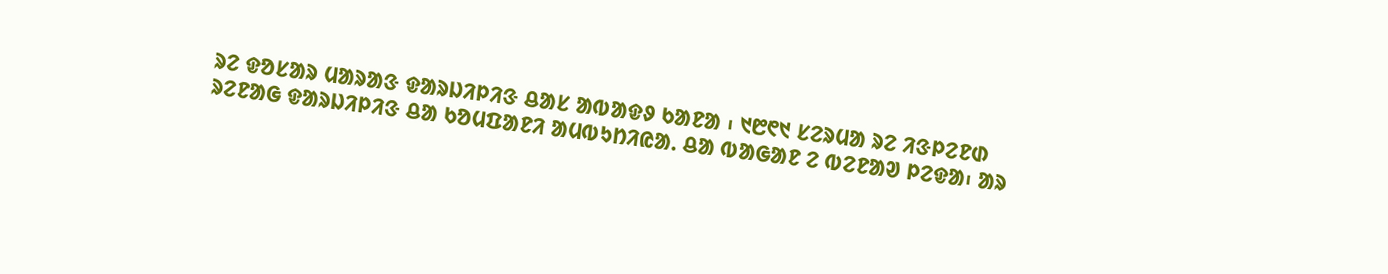ᱨᱮ ᱫᱚᱥᱟᱨ ᱢᱟᱨᱟᱝ ᱫᱟᱨᱡᱤᱞᱤᱝ ᱪᱟᱥ ᱟᱵᱟᱫᱽ ᱠᱟᱱᱟ ᱾ ᱑᱘᱖᱑ ᱥᱮᱨᱢᱟ ᱨᱮ ᱤᱝᱞᱮᱱᱰ ᱨᱮᱱᱟᱜ ᱫᱟᱨᱡᱤᱞᱤᱝ ᱪᱟ ᱠᱚᱢᱯᱟᱱᱤ ᱟᱢᱵᱩᱴᱤᱭᱟ. ᱪᱟ ᱵᱟᱜᱟᱱ ᱮ ᱵᱮᱱᱟᱣ ᱞᱮᱫᱟ᱾ ᱟᱨ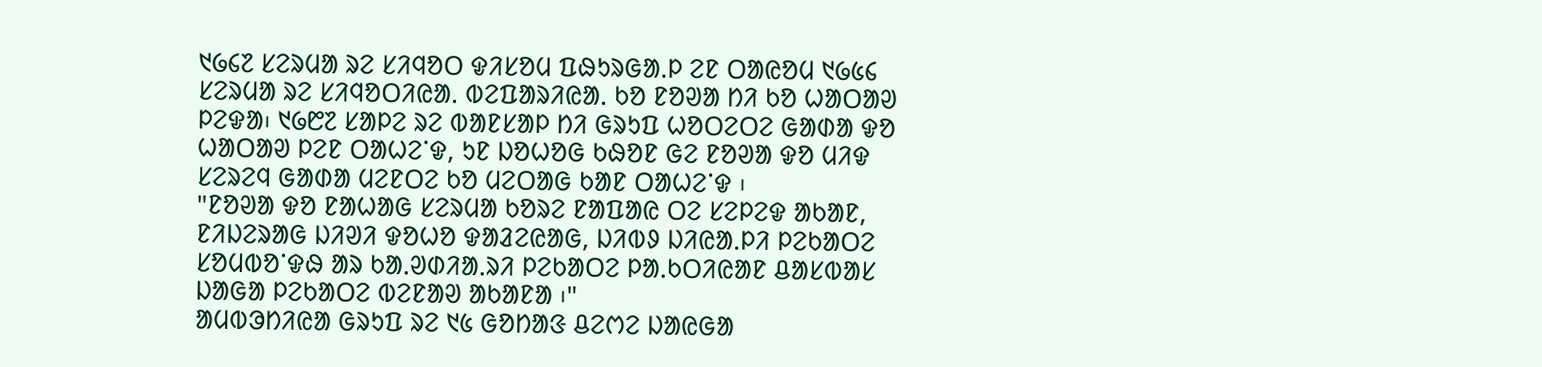᱑᱙᱔᱗ ᱥᱮᱨᱢᱟ ᱨᱮ ᱥᱤᱧᱚᱛ ᱫᱤᱥᱚᱢ ᱯᱷᱩᱨᱜᱟᱹᱞ ᱮᱱ ᱛᱟᱭᱚᱢ ᱑᱙᱕᱔ ᱥᱮᱨᱢᱟ ᱨᱮ ᱥᱤᱧᱚᱛᱤᱭᱟᱹ ᱵᱮᱯᱟᱨᱤᱭᱟᱹ ᱠᱚ ᱱᱚᱣᱟ ᱴᱤ ᱠᱚ ᱦᱟᱛᱟᱣ ᱞᱮᱫᱟ᱾ ᱑᱙᱘᱗ ᱥᱟᱞᱮ ᱨᱮ ᱵᱟᱱᱥᱟᱞ ᱴᱤ ᱜᱨᱩᱯ ᱦᱚᱛᱮᱛᱮ ᱜᱟᱰᱟ ᱫᱚ ᱦᱟᱛᱟᱣ ᱞᱮᱱ ᱛᱟᱦᱮᱸᱫ, ᱩᱱ ᱡᱚᱦᱚᱜ ᱠᱷᱚᱱ ᱜᱮ ᱱᱚᱣᱟ ᱫᱚ ᱢᱤᱫ ᱥᱮᱨᱮᱧ ᱜᱟᱰᱟ ᱢᱮᱱᱛᱮ ᱠᱚ ᱢᱮᱛᱟᱜ ᱠᱟᱱ ᱛᱟᱦᱮᱸᱫ ᱾
"ᱱᱚᱣᱟ ᱫᱚ ᱱᱟᱦᱟᱜ ᱥᱮᱨᱢᱟ ᱠᱚᱨᱮ ᱱᱟᱯᱟᱭ ᱛᱮ ᱥᱮᱞᱮᱫ ᱟᱠᱟᱱ, ᱱᱤᱡᱮᱨᱟᱜ ᱡᱤᱣᱤ ᱫᱚᱦᱚ ᱫᱟᱲᱮᱭᱟᱜ, ᱡᱤᱵᱽ ᱡᱤᱭᱟᱹᱞᱤ ᱞᱮᱠᱟᱛᱮ ᱥᱚᱢᱵᱚᱸᱫᱷ ᱟᱨ ᱠᱟᱹᱣᱰᱤᱟᱹᱨᱤ ᱞᱮᱠᱟᱛᱮ ᱞᱟᱹᱠᱛᱤᱭᱟᱱ ᱪᱟᱥᱵᱟᱥ ᱡᱟᱜᱟ ᱞᱮᱠᱟᱛᱮ ᱵᱮᱱᱟᱣ ᱟᱠᱟᱱᱟ ᱾"
ᱟᱢᱵᱳᱴᱤᱭᱟ ᱜᱨᱩᱯ ᱨᱮ ᱑᱕ ᱜᱚᱴᱟᱝ ᱪᱮᱬᱮ ᱡᱟᱭᱜᱟ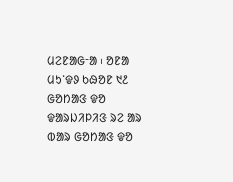ᱢᱮᱱᱟᱜᱼᱟ ᱾ ᱚᱱᱟ ᱢᱩᱸᱫᱽ ᱠᱷᱚᱱ ᱑᱒ ᱜᱚᱴᱟᱝ ᱫᱚ ᱫᱟᱨᱡᱤᱞᱤᱝ ᱨᱮ ᱟᱨ ᱵᱟᱨ ᱜᱚᱴᱟᱝ ᱫᱚ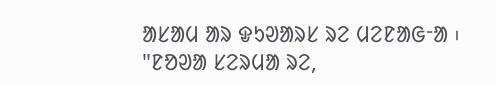ᱟᱥᱟᱢ ᱟᱨ ᱫᱩᱣᱟᱨᱥ ᱨᱮ ᱢᱮᱱᱟᱜᱼᱟ ᱾ "ᱱᱚᱣᱟ ᱥᱮᱨᱢᱟ ᱨᱮ,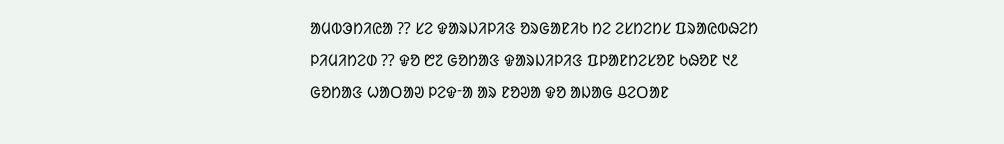ᱟᱢᱵᱳᱴᱤᱭᱟ ⁇ ᱥᱮ ᱫᱟᱨᱡᱤᱞᱤᱝ ᱚᱨᱜᱟᱱᱤᱠ ᱴᱮ ᱮᱥᱴᱮᱴᱥ ᱯᱨᱟᱭᱵᱷᱮᱴ ᱞᱤᱢᱤᱴᱮᱰ ⁇ ᱫᱚ ᱘᱗ ᱜᱚᱴᱟᱝ ᱫᱟᱨᱡᱤᱞᱤᱝ ᱯᱞᱟᱱᱴᱮᱥᱚᱱ ᱠᱷᱚᱱ ᱑᱒ ᱜᱚᱴᱟᱝ ᱦᱟᱛᱟᱣ ᱞᱮᱫᱼᱟ ᱟᱨ ᱱᱚᱣᱟ ᱫᱚ ᱟᱡᱟᱜ ᱪᱮᱛᱟᱱ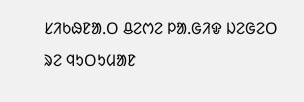ᱥᱤᱠᱷᱱᱟᱹᱛ ᱪᱮᱬᱮ ᱞᱟᱹᱜᱤᱫ ᱡᱮᱜᱮᱛ ᱨᱮ ᱧᱩᱛᱩᱢᱟᱱ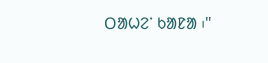ᱛᱟᱦᱮᱸ ᱠᱟᱱᱟ ᱾"